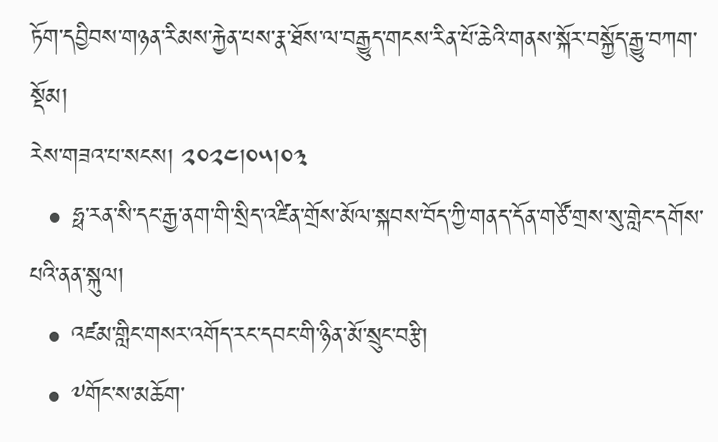ཏོག་དབྱིབས་གཉན་རིམས་རྐྱེན་པས་རྣ་ཐོས་ལ་བརྒྱུད་གངས་རིན་པོ་ཆེའི་གནས་སྐོར་བསྐྱོད་རྒྱུ་བཀག་སྡོམ།
རེས་གཟའ་པ་སངས། ༢༠༢༤།༠༥།༠༣
  • ཧྥ་རན་སི་དང་རྒྱ་ནག་གི་སྲིད་འཛིན་གྲོས་མོལ་སྐབས་བོད་ཀྱི་གནད་དོན་གཙོ་གྲས་སུ་གླེང་དགོས་པའི་ནན་སྐུལ།
  • འཛམ་གླིང་གསར་འགོད་རང་དབང་གི་ཉིན་མོ་སྲུང་བརྩི།
  • ༸གོང་ས་མཆོག་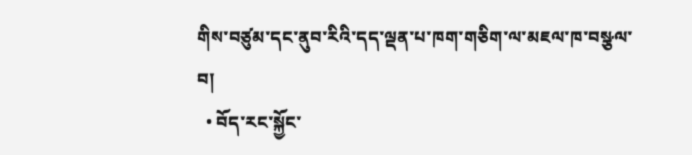གིས་བཙུམ་དང་ནུབ་རིའི་དད་ལྡན་པ་ཁག་གཅིག་ལ་མཇལ་ཁ་བསྩལ་བ།
  • བོད་རང་སྐྱོང་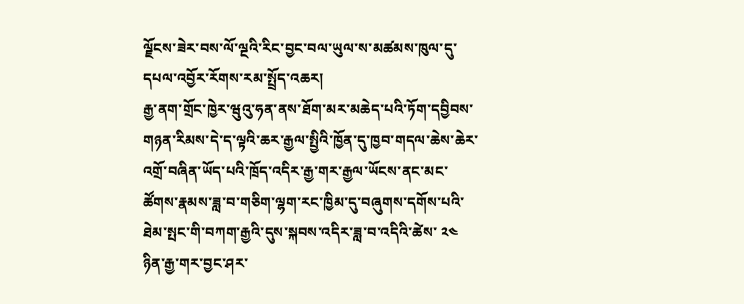ལྗོངས་ཟེར་བས་ལོ་ལྔའི་རིང་བྱང་བལ་ཡུལ་ས་མཚམས་ཁུལ་དུ་དཔལ་འབྱོར་རོགས་རམ་སྤྲོད་འཆར།
རྒྱ་ནག་གྲོང་ཁྱེར་ཝུའུ་ཧན་ནས་ཐོག་མར་མཆེད་པའི་ཏོག་དབྱིབས་གཉན་རིམས་དེ་ད་ལྟའི་ཆར་རྒྱལ་སྤྱིའི་ཁྱོན་དུ་ཁྱབ་གདལ་ཆེས་ཆེར་འགྲོ་བཞིན་ཡོད་པའི་ཁྲོད་འདིར་རྒྱ་གར་རྒྱལ་ཡོངས་ནང་མང་ཚོགས་རྣམས་ཟླ་བ་གཅིག་ལྷག་རང་ཁྱིམ་དུ་བཞུགས་དགོས་པའི་ཐེམ་སྤང་གི་བཀག་རྒྱའི་དུས་སྐབས་འདིར་ཟླ་བ་འདིའི་ཚེས་ ༢༤ ཉིན་རྒྱ་གར་བྱང་ཤར་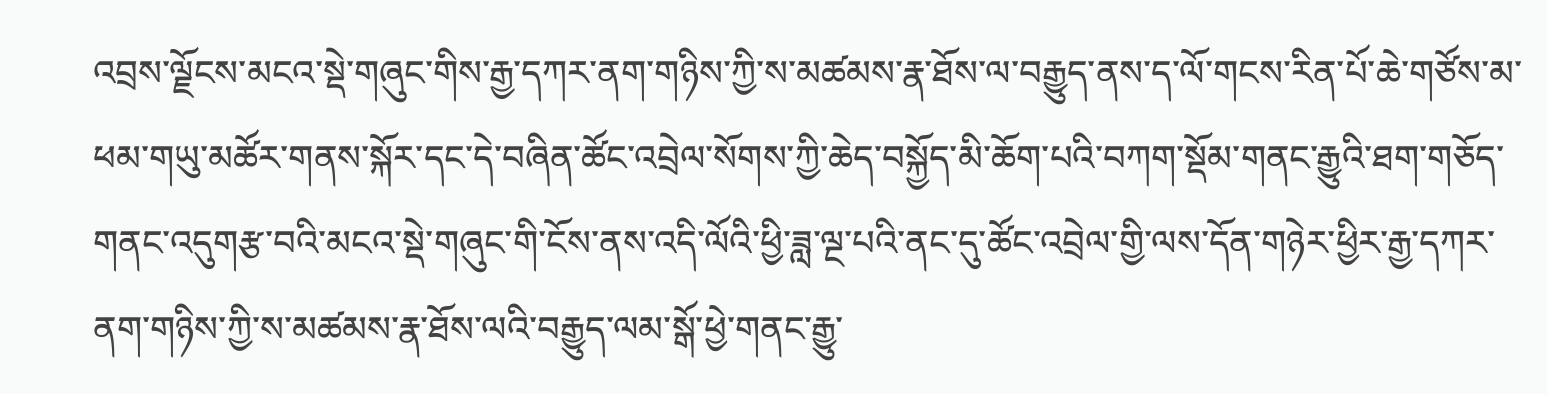འབྲས་ལྗོངས་མངའ་སྡེ་གཞུང་གིས་རྒྱ་དཀར་ནག་གཉིས་ཀྱི་ས་མཚམས་རྣ་ཐོས་ལ་བརྒྱུད་ནས་ད་ལོ་གངས་རིན་པོ་ཆེ་གཙོས་མ་ཕམ་གཡུ་མཚོར་གནས་སྐོར་དང་དེ་བཞིན་ཚོང་འབྲེལ་སོགས་ཀྱི་ཆེད་བསྐྱོད་མི་ཆོག་པའི་བཀག་སྡོམ་གནང་རྒྱུའི་ཐག་གཅོད་གནང་འདུགརྩ་བའི་མངའ་སྡེ་གཞུང་གི་ངོས་ནས་འདི་ལོའི་ཕྱི་ཟླ་ལྔ་པའི་ནང་དུ་ཚོང་འབྲེལ་གྱི་ལས་དོན་གཉེར་ཕྱིར་རྒྱ་དཀར་ནག་གཉིས་ཀྱི་ས་མཚམས་རྣ་ཐོས་ལའི་བརྒྱུད་ལམ་སྒོ་ཕྱེ་གནང་རྒྱུ་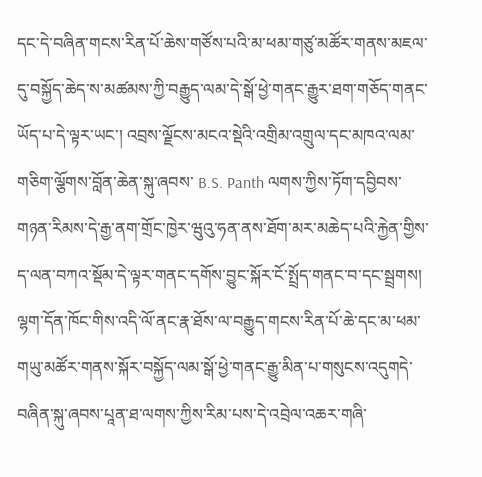དང་དེ་བཞིན་གངས་རིན་པོ་ཆེས་གཙོས་པའི་མ་ཕམ་གཙུ་མཚོར་གནས་མཇལ་དུ་བསྐྱོད་ཆེད་ས་མཚམས་ཀྱི་བརྒྱུད་ལམ་དེ་སྒོ་ཕྱེ་གནང་རྒྱུར་ཐག་གཅོད་གནང་ཡོད་པ་དེ་ལྟར་ཡང་། འབྲས་ལྗོངས་མངའ་སྡེའི་འགྲིམ་འགྲུལ་དང་མཁའ་ལམ་གཅིག་ལྕོགས་བློན་ཆེན་སྐུ་ཞབས་ B.S. Panth ལགས་ཀྱིས་ཏོག་དབྱིབས་གཉན་རིམས་དེ་རྒྱ་ནག་གྲོང་ཁྱེར་ཝུའུ་ཧན་ནས་ཐོག་མར་མཆེད་པའི་རྐྱེན་གྱིས་ད་ལན་བཀའ་སྡོམ་དེ་ལྟར་གནང་དགོས་བྱུང་སྐོར་ངོ་སྤྲོད་གནང་བ་དང་སྦྲགས། ལྷག་དོན་ཁོང་གིས་འདི་ལོ་ནང་རྣ་ཐོས་ལ་བརྒྱུད་གངས་རིན་པོ་ཆེ་དང་མ་ཕམ་གཡུ་མཚོར་གནས་སྐོར་བསྐྱོད་ལམ་སྒོ་ཕྱེ་གནང་རྒྱུ་མིན་པ་གསུངས་འདུགདེ་བཞིན་སྐུ་ཞབས་པཱན་ཐ་ལགས་ཀྱིས་རིམ་པས་དེ་འབྲེལ་འཆར་གཞི་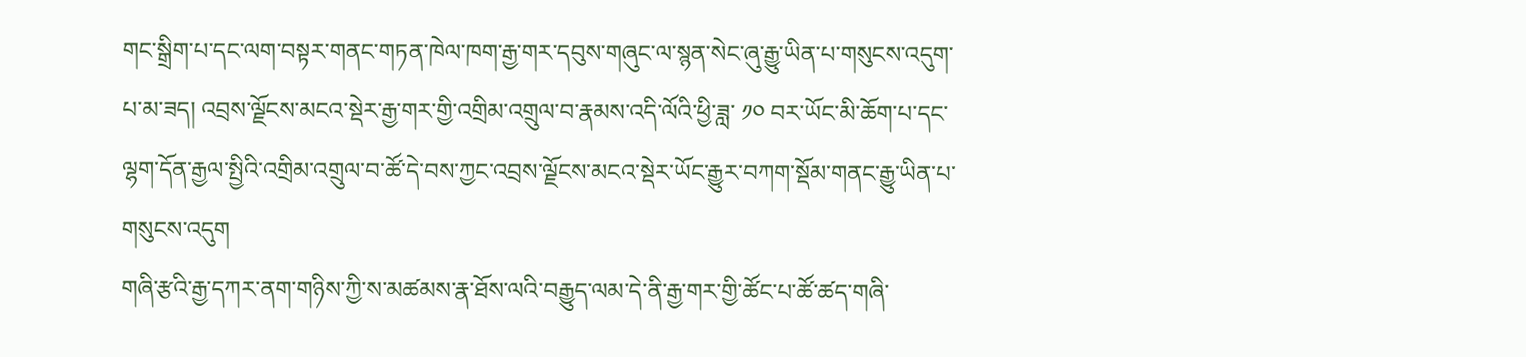གང་སྒྲིག་པ་དང་ལག་བསྟར་གནང་གཏན་ཁེལ་ཁག་རྒྱ་གར་དབུས་གཞུང་ལ་སྙན་སེང་ཞུ་རྒྱུ་ཡིན་པ་གསུངས་འདུག་པ་མ་ཟད། འབྲས་ལྗོངས་མངའ་སྡེར་རྒྱ་གར་གྱི་འགྲིམ་འགྲུལ་བ་རྣམས་འདི་ལོའི་ཕྱི་ཟླ་ ༡༠ བར་ཡོང་མི་ཆོག་པ་དང་ལྷག་དོན་རྒྱལ་སྤྱིའི་འགྲིམ་འགྲུལ་བ་ཚོ་དེ་བས་ཀྱང་འབྲས་ལྗོངས་མངའ་སྡེར་ཡོང་རྒྱུར་བཀག་སྡོམ་གནང་རྒྱུ་ཡིན་པ་གསུངས་འདུག
གཞི་རྩའི་རྒྱ་དཀར་ནག་གཉིས་ཀྱི་ས་མཚམས་རྣ་ཐོས་ལའི་བརྒྱུད་ལམ་དེ་ནི་རྒྱ་གར་གྱི་ཚོང་པ་ཚོ་ཚད་གཞི་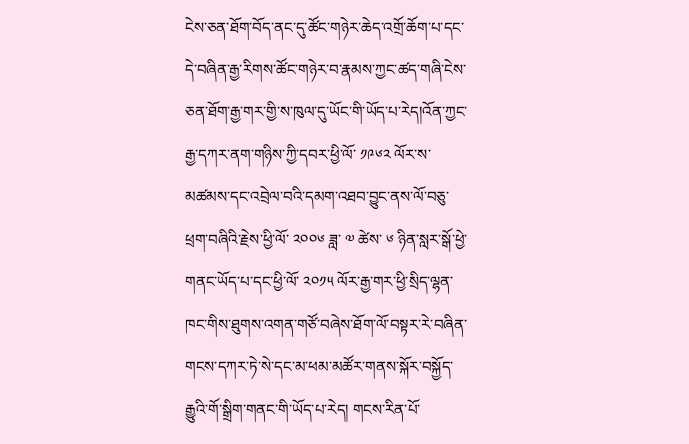ངེས་ཅན་ཐོག་བོད་ནང་དུ་ཚོང་གཉེར་ཆེད་འགྲོ་ཆོག་པ་དང་དེ་བཞིན་རྒྱ་རིགས་ཚོང་གཉེར་བ་རྣམས་ཀྱང་ཚད་གཞི་ངེས་ཅན་ཐོག་རྒྱ་གར་གྱི་ས་ཁུལ་དུ་ཡོང་གི་ཡོད་པ་རེད།འོན་ཀྱང་རྒྱ་དཀར་ནག་གཉིས་ཀྱི་དབར་ཕྱི་ལོ་ ༡༩༦༢ ལོར་ས་མཚམས་དང་འབྲེལ་བའི་དམག་འཐབ་བྱུང་ནས་ལོ་བཅུ་ཕྲག་བཞིའི་རྗེས་ཕྱི་ལོ་ ༢༠༠༦ ཟླ་ ༧ ཚེས་ ༦ ཉིན་སླར་སྒོ་ཕྱེ་གནང་ཡོད་པ་དང་ཕྱི་ལོ་ ༢༠༡༥ ལོར་རྒྱ་གར་ཕྱི་སྲིད་ལྷན་ཁང་གིས་ཐུགས་འགན་གཙོ་བཞེས་ཐོག་ལོ་བསྟར་རེ་བཞིན་གངས་དཀར་ཏེ་སེ་དང་མ་ཕམ་མཚོར་གནས་སྐོར་བསྐྱོད་རྒྱུའི་གོ་སྒྲིག་གནང་གི་ཡོད་པ་རེད། གངས་རིན་པོ་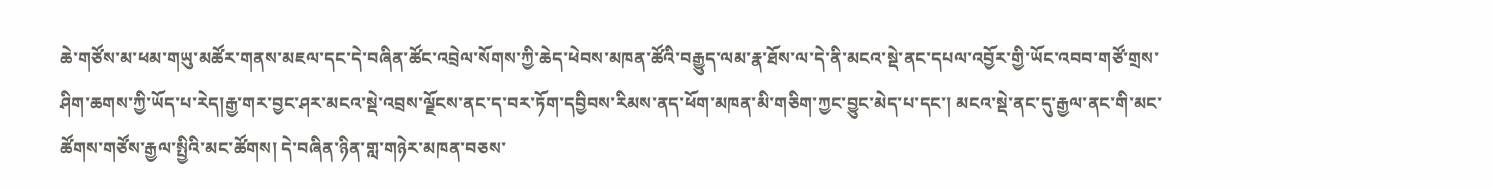ཆེ་གཙོས་མ་ཕམ་གཡུ་མཚོར་གནས་མཇལ་དང་དེ་བཞིན་ཚོང་འབྲེལ་སོགས་ཀྱི་ཆེད་ཕེབས་མཁན་ཚོའི་བརྒྱུད་ལམ་རྣ་ཐོས་ལ་དེ་ནི་མངའ་སྡེ་ནང་དཔལ་འབྱོར་གྱི་ཡོང་འབབ་གཙོ་གྲས་ཤིག་ཆགས་ཀྱི་ཡོད་པ་རེད།རྒྱ་གར་བྱང་ཤར་མངའ་སྡེ་འབྲས་ལྗོངས་ནང་ད་བར་ཏོག་དབྱིབས་རིམས་ནད་ཕོག་མཁན་མི་གཅིག་ཀྱང་བྱུང་མེད་པ་དང་། མངའ་སྡེ་ནང་དུ་རྒྱལ་ནང་གི་མང་ཚོགས་གཙོས་རྒྱལ་སྤྱིའི་མང་ཚོགས། དེ་བཞིན་ཉིན་གླ་གཉེར་མཁན་བཅས་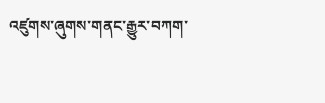འཛུགས་ཞུགས་གནང་རྒྱུར་བཀག་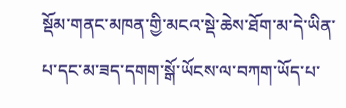སྡོམ་གནང་མཁན་གྱི་མངའ་སྡེ་ཆེས་ཐོག་མ་དེ་ཡིན་པ་དང་མ་ཟད་དགག་སྒོ་ཡོངས་ལ་བཀག་ཡོད་པ་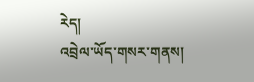རེད།
འབྲེལ་ཡོད་གསར་གནས།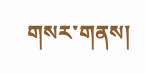གསར་གནས།